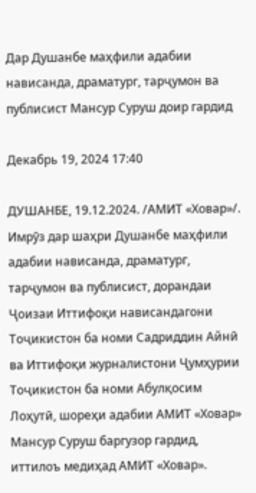Дар Душанбе маҳфили адабии нависанда, драматург, тарҷумон ва публисист Мансур Суруш доир гардид

Декабрь 19, 2024 17:40

ДУШАНБЕ, 19.12.2024. /АМИТ «Ховар»/. Имрӯз дар шаҳри Душанбе маҳфили адабии нависанда, драматург, тарҷумон ва публисист, дорандаи Ҷоизаи Иттифоқи нависандагони Тоҷикистон ба номи Садриддин Айнӣ ва Иттифоқи журналистони Ҷумҳурии Тоҷикистон ба номи Абулқосим Лоҳутӣ, шореҳи адабии АМИТ «Ховар» Мансур Суруш баргузор гардид, иттилоъ медиҳад АМИТ «Ховар».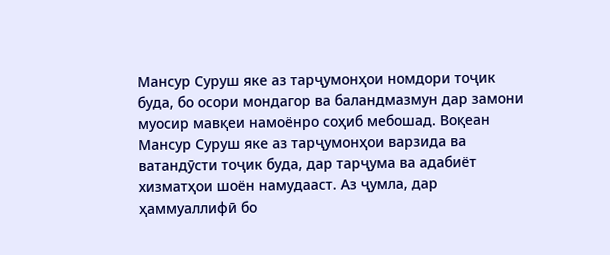Мансур Суруш яке аз тарҷумонҳои номдори тоҷик буда, бо осори мондагор ва баландмазмун дар замони муосир мавқеи намоёнро соҳиб мебошад. Воқеан Мансур Суруш яке аз тарҷумонҳои варзида ва ватандӯсти тоҷик буда, дар тарҷума ва адабиёт хизматҳои шоён намудааст. Аз ҷумла, дар ҳаммуаллифӣ бо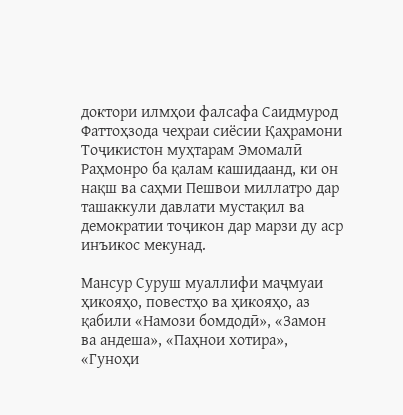доктори илмҳои фалсафа Саидмурод Фаттоҳзода чеҳраи сиёсии Қаҳрамони Тоҷикистон муҳтарам Эмомалӣ Раҳмонро ба қалам кашидаанд, ки он нақш ва саҳми Пешвои миллатро дар ташаккули давлати мустақил ва демократии тоҷикон дар марзи ду аср инъикос мекунад.

Мансур Суруш муаллифи маҷмуаи ҳикояҳо, повестҳо ва ҳикояҳо, аз қабили «Намози бомдодӣ», «Замон ва андеша», «Паҳнои хотира», «Гуноҳи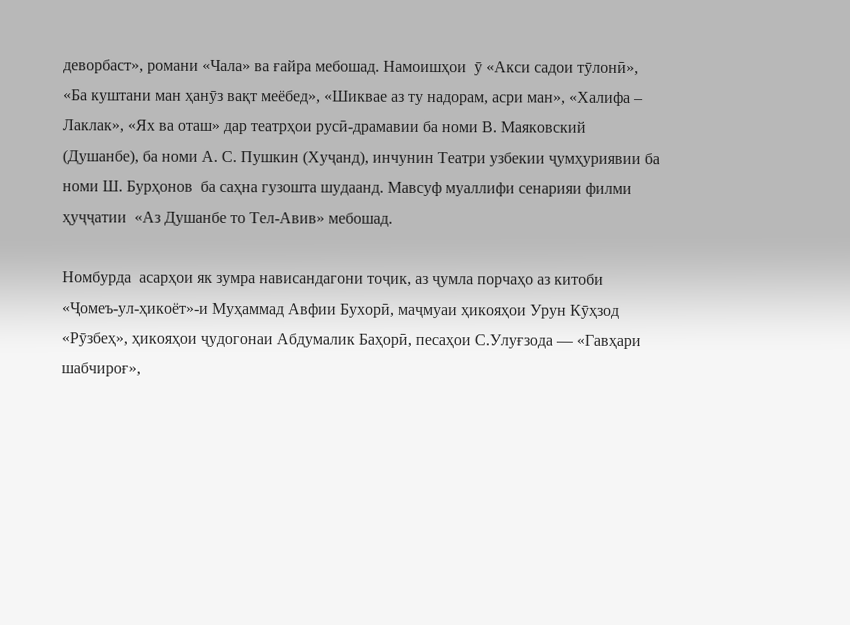деворбаст», романи «Чала» ва ғайра мебошад. Намоишҳои  ӯ «Акси садои тӯлонӣ», «Ба куштани ман ҳанӯз вақт меёбед», «Шиквае аз ту надорам, асри ман», «Халифа – Лаклак», «Ях ва оташ» дар театрҳои русӣ-драмавии ба номи В. Маяковский  (Душанбе), ба номи А. С. Пушкин (Хуҷанд), инчунин Театри узбекии ҷумҳуриявии ба номи Ш. Бурҳонов  ба саҳна гузошта шудаанд. Мавсуф муаллифи сенарияи филми ҳуҷҷатии  «Аз Душанбе то Тел-Авив» мебошад.

Номбурда  асарҳои як зумра нависандагони тоҷик, аз ҷумла порчаҳо аз китоби «Ҷомеъ-ул-ҳикоёт»-и Муҳаммад Авфии Бухорӣ, маҷмуаи ҳикояҳои Урун Кӯҳзод «Рӯзбеҳ», ҳикояҳои ҷудогонаи Абдумалик Баҳорӣ, песаҳои С.Улуғзода — «Гавҳари шабчироғ»,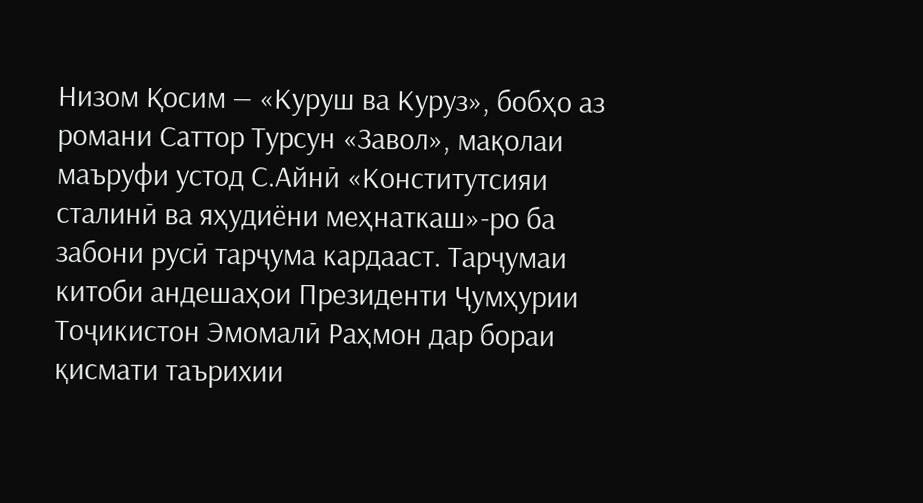Низом Қосим — «Куруш ва Куруз», бобҳо аз романи Саттор Турсун «Завол», мақолаи маъруфи устод С.Айнӣ «Конститутсияи сталинӣ ва яҳудиёни меҳнаткаш»-ро ба забони русӣ тарҷума кардааст. Тарҷумаи китоби андешаҳои Президенти Ҷумҳурии Тоҷикистон Эмомалӣ Раҳмон дар бораи қисмати таърихии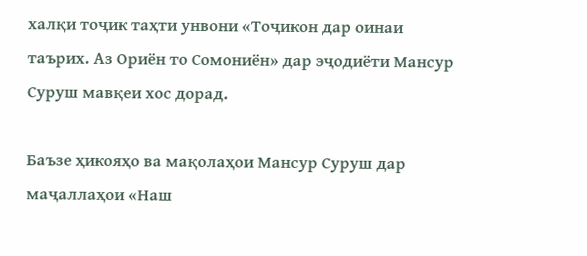халқи тоҷик таҳти унвони «Тоҷикон дар оинаи таърих. Аз Ориён то Сомониён» дар эҷодиёти Мансур Суруш мавқеи хос дорад.

Баъзе ҳикояҳо ва мақолаҳои Мансур Суруш дар маҷаллаҳои «Наш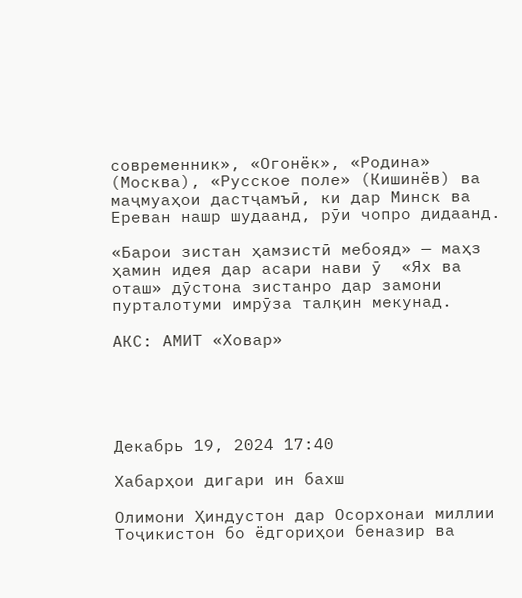современник», «Огонёк», «Родина» (Москва), «Русское поле» (Кишинёв) ва маҷмуаҳои дастҷамъӣ, ки дар Минск ва Ереван нашр шудаанд, рӯи чопро дидаанд.

«Барои зистан ҳамзистӣ мебояд» — маҳз ҳамин идея дар асари нави ӯ  «Ях ва оташ» дӯстона зистанро дар замони пурталотуми имрӯза талқин мекунад.

АКС: АМИТ «Ховар»





Декабрь 19, 2024 17:40

Хабарҳои дигари ин бахш

Олимони Ҳиндустон дар Осорхонаи миллии Тоҷикистон бо ёдгориҳои беназир ва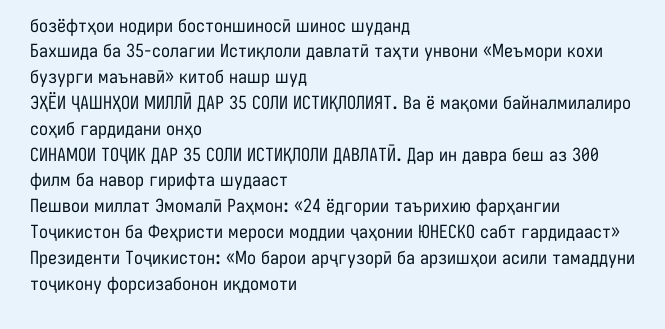бозёфтҳои нодири бостоншиносӣ шинос шуданд
Бахшида ба 35-солагии Истиқлоли давлатӣ таҳти унвони «Меъмори кохи бузурги маънавӣ» китоб нашр шуд
ЭҲЁИ ҶАШНҲОИ МИЛЛӢ ДАР 35 СОЛИ ИСТИҚЛОЛИЯТ. Ва ё мақоми байналмилалиро соҳиб гардидани онҳо
СИНАМОИ ТОҶИК ДАР 35 СОЛИ ИСТИҚЛОЛИ ДАВЛАТӢ. Дар ин давра беш аз 300 филм ба навор гирифта шудааст
Пешвои миллат Эмомалӣ Раҳмон: «24 ёдгории таърихию фарҳангии Тоҷикистон ба Феҳристи мероси моддии ҷаҳонии ЮНЕСКО сабт гардидааст»
Президенти Тоҷикистон: «Мо барои арҷгузорӣ ба арзишҳои асили тамаддуни тоҷикону форсизабонон иқдомоти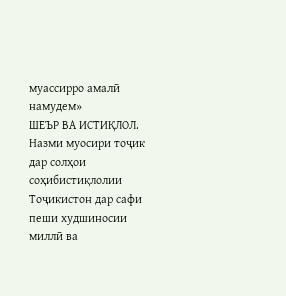муассирро амалӣ намудем»
ШЕЪР ВА ИСТИҚЛОЛ. Назми муосири тоҷик дар солҳои соҳибистиқлолии Тоҷикистон дар сафи пеши худшиносии миллӣ ва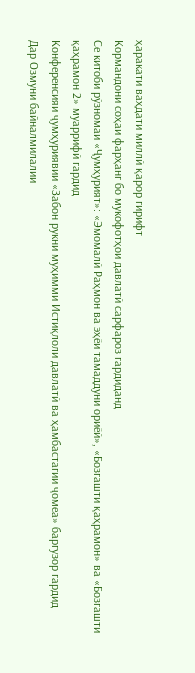ҳаракати ваҳдати миллӣ қарор гирифт
Кормандони соҳаи фарҳанг бо мукофотҳои давлатӣ сарфароз гардиданд
Се китоби рӯзномаи «Ҷумҳурият»: «Эмомалӣ Раҳмон ва эҳёи тамаддуни ориёӣ», «Бозгашти қаҳрамон» ва «Бозгашти қаҳрамон 2» муаррифӣ гардид
Конференсияи ҷумҳуриявии «Забон рукни муҳимми Истиқлоли давлатӣ ва ҳамбастагии ҷомеа» баргузор гардид
Дар Озмуни байналмилалии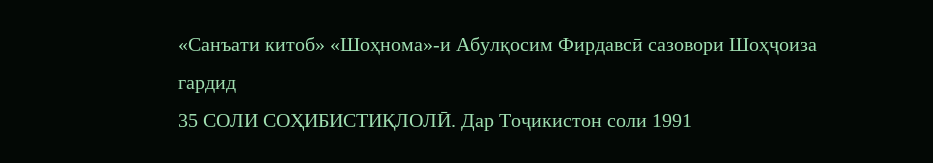«Санъати китоб» «Шоҳнома»-и Абулқосим Фирдавсӣ сазовори Шоҳҷоиза гардид
35 СОЛИ СОҲИБИСТИҚЛОЛӢ. Дар Тоҷикистон соли 1991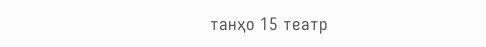танҳо 15 театр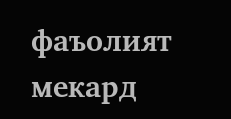фаъолият мекард